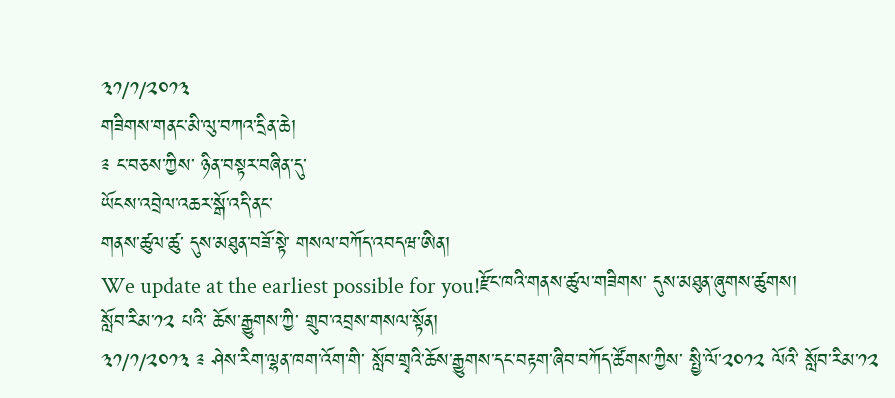༣༡/༡/༢༠༡༣
གཟིགས་གནང་མི་ལུ་བཀའ་དྲིན་ཆེ།
༉ ང་བཅས་ཀྱིས་ ཉིན་བསྟར་བཞིན་དུ་
ཡོངས་འབྲེལ་འཆར་སྒོ་འདི་ནང་
གནས་ཚུལ་ཚུ་ དུས་མཐུན་བཟོ་སྟེ་ གསལ་བཀོད་འབདཝ་ཨིན།
We update at the earliest possible for you!རྫོང་ཁའི་གནས་ཚུལ་གཟིགས་ དུས་མཐུན་ཞུགས་ཚུགས།
སློབ་རིམ་༡༢ པའི་ ཆོས་རྒྱུགས་ཀྱི་ གྲུབ་འབྲས་གསལ་སྟོན།
༣༡/༡/༢༠༡༣ ༉ ཤེས་རིག་ལྷན་ཁག་འོག་གི་ སློབ་གྲྭའི་ཆོས་རྒྱུགས་དང་བརྟག་ཞིབ་བཀོད་ཚོགས་ཀྱིས་ སྤྱི་ལོ་༢༠༡༢ ལོའི་ སློབ་རིམ་༡༢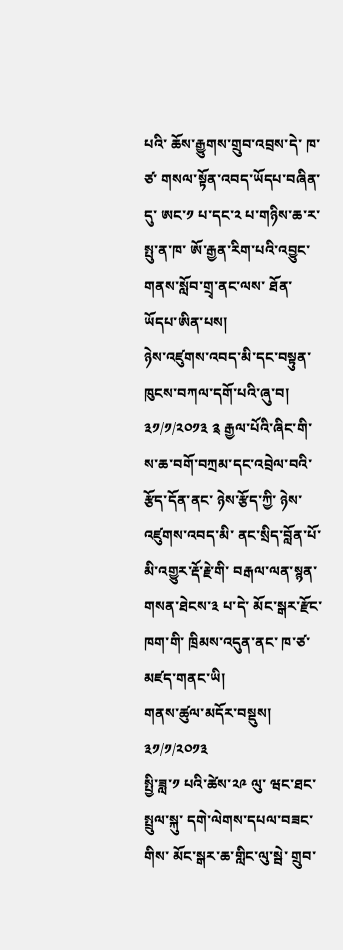པའི་ ཆོས་རྒྱུགས་གྲུབ་འབྲས་དེ་ ཁ་ཙ་ གསལ་སྟོན་འབད་ཡོདཔ་བཞིན་དུ་ ཨང་༡ པ་དང་༢ པ་གཉིས་ཆ་ར་ སྤུ་ན་ཁ་ ཨོ་རྒྱན་རིག་པའི་འབྱུང་གནས་སློབ་གྲྭ་ནང་ལས་ ཐོན་ཡོདཔ་ཨིན་པས།
ཉེས་འཛུགས་འབད་མི་དང་བསྟུན་ ཁུངས་བཀལ་དགོ་པའི་ཞུ་བ།
༣༡/༡/༢༠༡༣ ༉ རྒྱལ་པོའི་ཞིང་གི་ ས་ཆ་བགོ་བཀྲམ་དང་འབྲེལ་བའི་ རྩོད་དོན་ནང་ ཉེས་རྩོད་ཀྱི་ ཉེས་འཛུགས་འབད་མི་ ནང་སྲིད་བློན་པོ་ མི་འགྱུར་རྡོ་རྗེ་གི་ བརྒལ་ལན་སྙན་གསན་ཐེངས་༣ པ་དེ་ མོང་སྒར་རྫོང་ཁག་གི་ ཁྲིམས་འདུན་ནང་ ཁ་ཙ་མཛད་གནང་ཡི།
གནས་ཚུལ་མདོར་བསྡུས།
༣༡/༡/༢༠༡༣
སྤྱི་ཟླ་༡ པའི་ཚེས་༢༩ ལུ་ ཝང་ཐང་སྤྲུལ་སྐུ་ དགེ་ལེགས་དཔལ་བཟང་གིས་ མོང་སྒར་ཆ་གླིང་ལུ་སྦེ་ གྲུབ་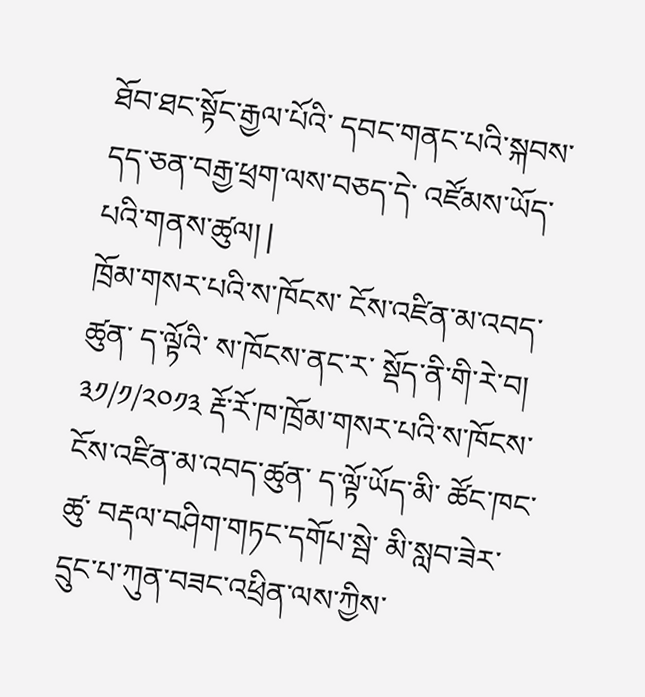ཐོབ་ཐང་སྟོང་རྒྱལ་པོའི་ དབང་གནང་པའི་སྐབས་ དད་ཅན་བརྒྱ་ཕྲག་ལས་བཅད་དེ་ འཛོམས་ཡོད་པའི་གནས་ཚུལ། |
ཁྲོམ་གསར་པའི་ས་ཁོངས་ ངོས་འཛིན་མ་འབད་ཚུན་ ད་ལྟོའི་ ས་ཁོངས་ནང་ར་ སྡོད་ནི་གི་རེ་བ།
༣༡/༡/༢༠༡༣ རྡོ་རོ་ཁ་ཁྲོམ་གསར་པའི་ས་ཁོངས་ ངོས་འཛིན་མ་འབད་ཚུན་ ད་ལྟོ་ཡོད་མི་ ཚོང་ཁང་ཚུ་ བརྡལ་བཤིག་གཏང་དགོཔ་སྦེ་ མི་སླབ་ཟེར་ དྲུང་པ་ཀུན་བཟང་འཕྲིན་ལས་ཀྱིས་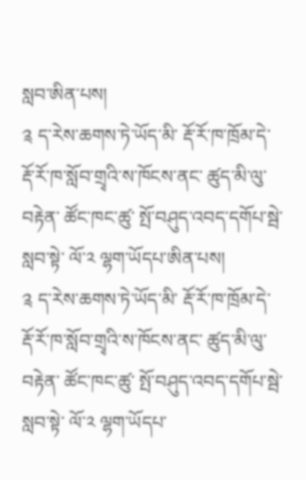སླབ་ཨིན་པས།
༉ ད་རེས་ཆགས་ཏེ་ཡོད་མི་ རྡོ་རོ་ཁ་ཁྲོམ་དེ་ རྡོ་རོ་ཁ་སློབ་གྲྭའི་ས་ཁོངས་ནང་ ཚུད་མི་ལུ་བརྟེན་ ཚོང་ཁང་ཚུ་ སྤོ་བཤུད་འབད་དགོཔ་སྦེ་སླབ་སྟེ་ ལོ་༢ ལྷག་ཡོདཔ་ཨིན་པས།
༉ ད་རེས་ཆགས་ཏེ་ཡོད་མི་ རྡོ་རོ་ཁ་ཁྲོམ་དེ་ རྡོ་རོ་ཁ་སློབ་གྲྭའི་ས་ཁོངས་ནང་ ཚུད་མི་ལུ་བརྟེན་ ཚོང་ཁང་ཚུ་ སྤོ་བཤུད་འབད་དགོཔ་སྦེ་སླབ་སྟེ་ ལོ་༢ ལྷག་ཡོདཔ་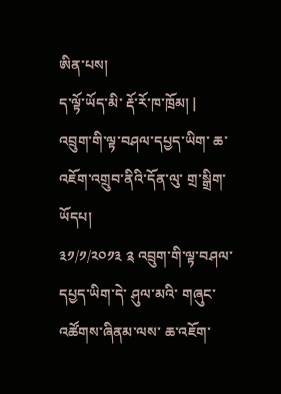ཨིན་པས།
ད་ལྟོ་ཡོད་མི་ རྡོ་རོ་ཁ་ཁྲོམ། |
འབྲུག་གི་ལྟ་བཤལ་དཔྱད་ཡིག་ ཆ་འཇོག་འགྲུབ་ནིའི་དོན་ལུ་ གྲ་སྒྲིག་ཡོདཔ།
༣༡/༡/༢༠༡༣ ༉ འབྲུག་གི་ལྟ་བཤལ་དཔྱད་ཡིག་དེ་ ཤུལ་མའི་ གཞུང་འཚོགས་ཞིནམ་ལས་ ཆ་འཇོག་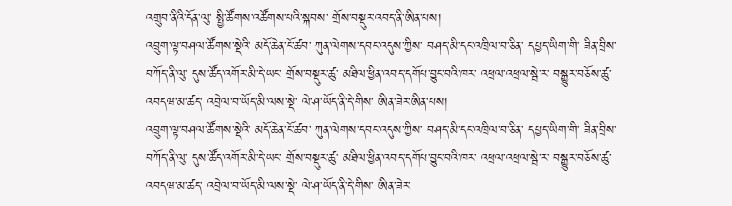འགྲུབ་ནིའི་དོན་ལུ་ སྤྱི་ཚོགས་འཚོགས་པའི་སྐབས་ གྲོས་བསྡུར་འབད་ནི་ཨིན་པས།
འབྲུག་ལྟ་བཤལ་ཚོགས་སྡེའི་ མདོ་ཆེན་ངོ་ཚབ་ ཀུན་ལེགས་དབང་འདུས་ཀྱིས་ བཤད་མི་དང་འཁྲིལ་བ་ཅིན་ དཔྱད་ཡིག་གི་ ཟིན་བྲིས་བཀོད་ནི་ལུ་ དུས་ཚོད་འགོར་མི་དེ་ཡང་ གྲོས་བསྡུར་ཚུ་ མཐིལ་ཕྱིན་འབད་དགོཔ་བྱུང་བའི་ཁར་ འཕྲལ་འཕྲལ་སྦེ་ར་ བསྒྱུར་བཅོས་ཚུ་འབདཝ་མ་ཚད་ འབྲེལ་བ་ཡོད་མི་ལས་སྡེ་ ལེ་ཤ་ཡོད་ནི་དེ་གིས་ ཨིན་ཟེར་ཨིན་པས།
འབྲུག་ལྟ་བཤལ་ཚོགས་སྡེའི་ མདོ་ཆེན་ངོ་ཚབ་ ཀུན་ལེགས་དབང་འདུས་ཀྱིས་ བཤད་མི་དང་འཁྲིལ་བ་ཅིན་ དཔྱད་ཡིག་གི་ ཟིན་བྲིས་བཀོད་ནི་ལུ་ དུས་ཚོད་འགོར་མི་དེ་ཡང་ གྲོས་བསྡུར་ཚུ་ མཐིལ་ཕྱིན་འབད་དགོཔ་བྱུང་བའི་ཁར་ འཕྲལ་འཕྲལ་སྦེ་ར་ བསྒྱུར་བཅོས་ཚུ་འབདཝ་མ་ཚད་ འབྲེལ་བ་ཡོད་མི་ལས་སྡེ་ ལེ་ཤ་ཡོད་ནི་དེ་གིས་ ཨིན་ཟེར་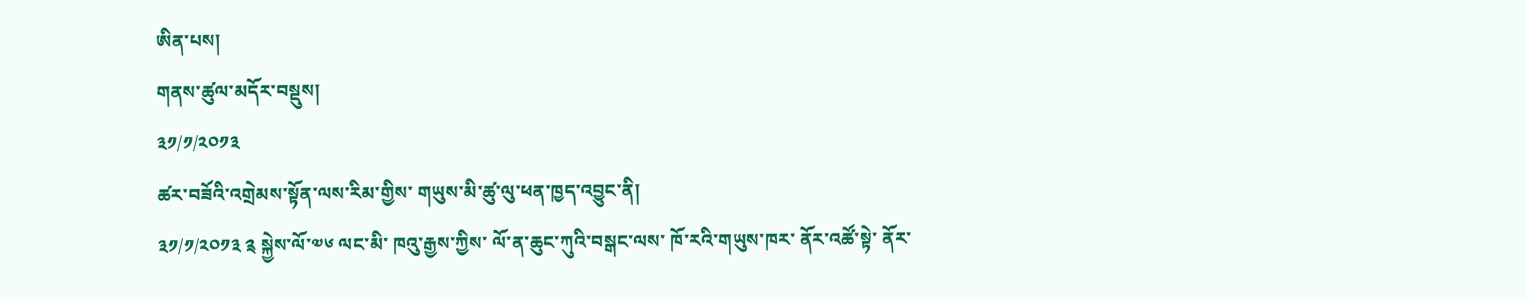ཨིན་པས།
གནས་ཚུལ་མདོར་བསྡུས།
༣༡/༡/༢༠༡༣
ཚར་བཟོའི་འགྲེམས་སྟོན་ལས་རིམ་གྱིས་ གཡུས་མི་ཚུ་ལུ་ཕན་ཁྱད་འབྱུང་ནི།
༣༡/༡/༢༠༡༣ ༉ སྐྱེས་ལོ་༧༦ ལང་མི་ ཁའུ་རྒྱས་ཀྱིས་ ལོ་ན་ཆུང་ཀུའི་བསྒང་ལས་ ཁོ་རའི་གཡུས་ཁར་ ནོར་འཚོ་སྟེ་ ནོར་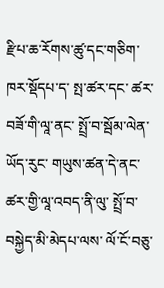རྫིཔ་ཆ་རོགས་ཚུ་དང་གཅིག་ཁར་སྡོདཔ་ད་ སྤ་ཚར་དང་ ཚར་བཟོ་གི་ལཱ་ནང་ སྤྲོ་བ་སྦོམ་ལེན་ཡོད་རུང་ གཡུས་ཚན་དེ་ནང་ ཚར་གྱི་ལཱ་འབད་ནི་ལུ་ སྤྲོ་བ་བསྐྱེད་མི་མེདཔ་ལས་ ལོ་ངོ་བཅུ་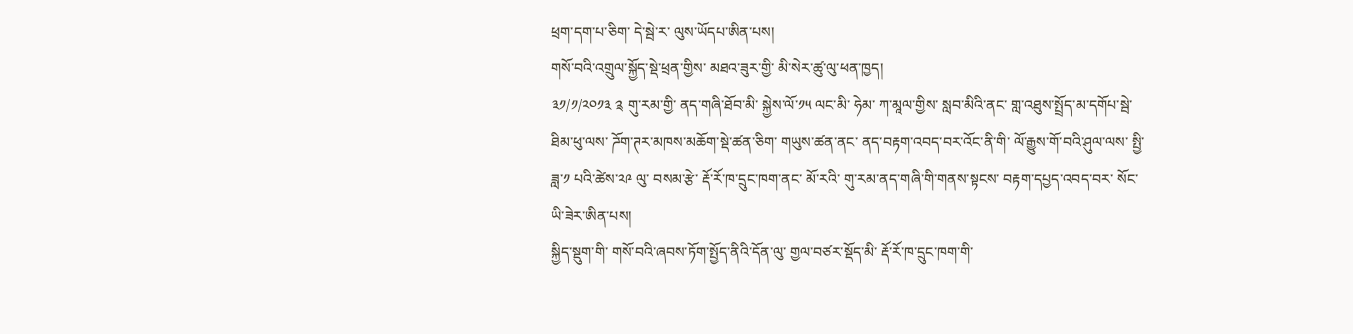ཕྲག་དག་པ་ཅིག་ དེ་སྦེ་ར་ ལུས་ཡོདཔ་ཨིན་པས།
གསོ་བའི་འགྲུལ་སྐྱོད་སྡེ་ཕྲན་གྱིས་ མཐའ་ཟུར་གྱི་ མི་སེར་ཚུ་ལུ་ཕན་ཁྱད།
༣༡/༡/༢༠༡༣ ༉ གུ་རམ་གྱི་ ནད་གཞི་ཐོབ་མི་ སྐྱེས་ལོ་༡༥ ལང་མི་ ཧེམ་ ཀ་མཱལ་གྱིས་ སླབ་མིའི་ནང་ གླ་འཐུས་སྤྲོད་མ་དགོཔ་སྦེ་ ཐིམ་ཕུ་ལས་ ཌོག་ཊར་མཁས་མཆོག་སྡེ་ཚན་ཅིག་ གཡུས་ཚན་ནང་ ནད་བརྟག་འབད་བར་འོང་ནི་གི་ ལོ་རྒྱུས་གོ་བའི་ཤུལ་ལས་ སྤྱི་ཟླ་༡ པའི་ཚེས་༢༩ ལུ་ བསམ་རྩེ་ རྡོ་རོ་ཁ་དྲུང་ཁག་ནང་ མོ་རའི་ གུ་རམ་ནད་གཞི་གི་གནས་སྟངས་ བརྟག་དཔྱད་འབད་བར་ སོང་ཡི་ཟེར་ཨིན་པས།
སྐྱིད་སྡུག་གི་ གསོ་བའི་ཞབས་ཏོག་སྤྱོད་ནིའི་དོན་ལུ་ གྱལ་བཙར་སྡོད་མི་ རྡོ་རོ་ཁ་དྲུང་ཁག་གི་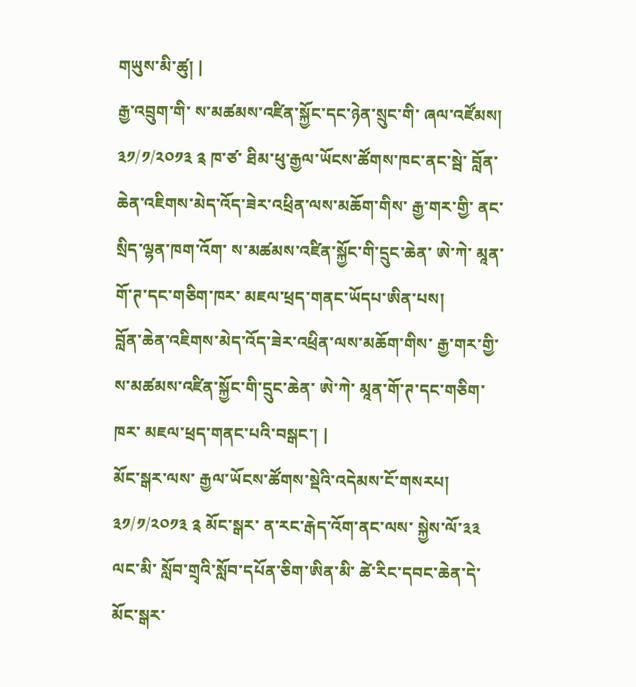གཡུས་མི་ཚུ། |
རྒྱ་འབྲུག་གི་ ས་མཚམས་འཛིན་སྐྱོང་དང་ཉེན་སྲུང་གི་ ཞལ་འཛོམས།
༣༡/༡/༢༠༡༣ ༉ ཁ་ཙ་ ཐིམ་ཕུ་རྒྱལ་ཡོངས་ཚོགས་ཁང་ནང་སྦེ་ བློན་ཆེན་འཇིགས་མེད་འོད་ཟེར་འཕྲིན་ལས་མཆོག་གིས་ རྒྱ་གར་གྱི་ ནང་སྲིད་ལྷན་ཁག་འོག་ ས་མཚམས་འཛིན་སྐྱོང་གི་དྲུང་ཆེན་ ཨེ་ཀེ་ མཱན་གོ་ཊ་དང་གཅིག་ཁར་ མཇལ་ཕྲད་གནང་ཡོདཔ་ཨིན་པས།
བློན་ཆེན་འཇིགས་མེད་འོད་ཟེར་འཕྲིན་ལས་མཆོག་གིས་ རྒྱ་གར་གྱི་ ས་མཚམས་འཛིན་སྐྱོང་གི་དྲུང་ཆེན་ ཨེ་ཀེ་ མཱན་གོ་ཊ་དང་གཅིག་ཁར་ མཇལ་ཕྲད་གནང་པའི་བསྒང་། |
མོང་སྒར་ལས་ རྒྱལ་ཡོངས་ཚོགས་སྡེའི་འདེམས་ངོ་གསརཔ།
༣༡/༡/༢༠༡༣ ༉ མོང་སྒར་ ན་རང་རྒེད་འོག་ནང་ལས་ སྐྱེས་ལོ་༣༣ ལང་མི་ སློབ་གྲྭའི་སློབ་དཔོན་ཅིག་ཨིན་མི་ ཚེ་རིང་དབང་ཆེན་དེ་ མོང་སྒར་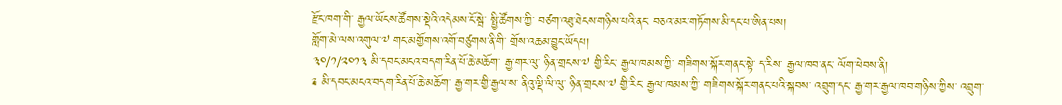རྫོང་ཁག་གི་ རྒྱལ་ཡོངས་ཚོགས་སྡེའི་འདེམས་ངོ་སྦེ་ སྤྱི་ཚོགས་ཀྱི་ བཙག་འཐུ་ཐེངས་གཉིས་པའི་ནང་ བཅའ་མར་གཏོགས་མི་དང་པ་ཨིན་པས།
གློག་མེ་ལས་འགུལ་༧ གང་མགྱོགས་འགོ་བཙུགས་ནི་གི་ གྲོས་འཆམ་བྱུང་ཡོདཔ།
༣༠/༡/༢༠༡༣ མི་དབང་མངའ་བདག་རིན་པོ་ཆེ་མཆོག་ རྒྱ་གར་ལུ་ ཉིན་གྲངས་༧ གྱི་རིང་ རྒྱལ་ཁམས་ཀྱི་ གཟིགས་སྐོར་གནང་སྟེ་ ད་རིས་ རྒྱལ་ཁབ་ནང་ ལོག་ཕེབས་ནི།
༉ མི་དབང་མངའ་བདག་རིན་པོ་ཆེ་མཆོག་ རྒྱ་གར་གྱི་རྒྱལ་ས་ ནིའུ་ལྡི་ལི་ལུ་ ཉིན་གྲངས་༧ གྱི་རིང་ རྒྱལ་ཁམས་ཀྱི་ གཟིགས་སྐོར་གནང་པའི་སྐབས་ འབྲུག་དང་ རྒྱ་གར་རྒྱལ་ཁབ་གཉིས་ཀྱིས་ འབྲུག་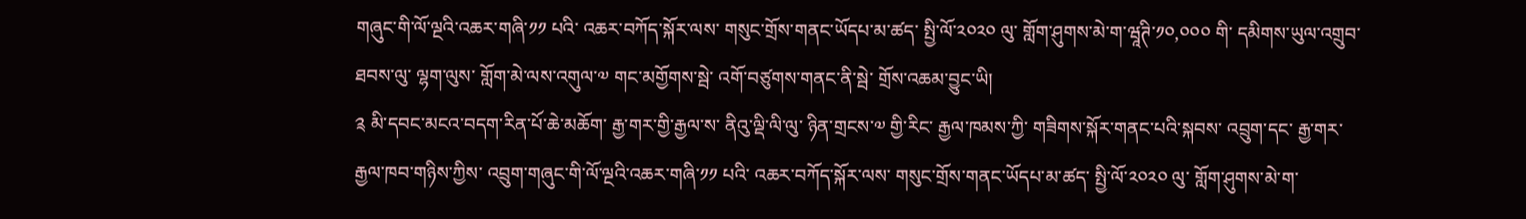གཞུང་གི་ལོ་ལྔའི་འཆར་གཞི་༡༡ པའི་ འཆར་བཀོད་སྐོར་ལས་ གསུང་གྲོས་གནང་ཡོདཔ་མ་ཚད་ སྤྱི་ལོ་༢༠༢༠ ལུ་ གློག་ཤུགས་མེ་ག་ཝཱཊི་༡༠,༠༠༠ གི་ དམིགས་ཡུལ་འགྲུབ་ཐབས་ལུ་ ལྷག་ལུས་ གློག་མེ་ལས་འགུལ་༧ གང་མགྱོགས་སྦེ་ འགོ་བཙུགས་གནང་ནི་སྦེ་ གྲོས་འཆམ་བྱུང་ཡི།
༉ མི་དབང་མངའ་བདག་རིན་པོ་ཆེ་མཆོག་ རྒྱ་གར་གྱི་རྒྱལ་ས་ ནིའུ་ལྡི་ལི་ལུ་ ཉིན་གྲངས་༧ གྱི་རིང་ རྒྱལ་ཁམས་ཀྱི་ གཟིགས་སྐོར་གནང་པའི་སྐབས་ འབྲུག་དང་ རྒྱ་གར་རྒྱལ་ཁབ་གཉིས་ཀྱིས་ འབྲུག་གཞུང་གི་ལོ་ལྔའི་འཆར་གཞི་༡༡ པའི་ འཆར་བཀོད་སྐོར་ལས་ གསུང་གྲོས་གནང་ཡོདཔ་མ་ཚད་ སྤྱི་ལོ་༢༠༢༠ ལུ་ གློག་ཤུགས་མེ་ག་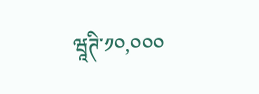ཝཱཊི་༡༠,༠༠༠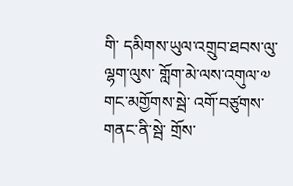གི་ དམིགས་ཡུལ་འགྲུབ་ཐབས་ལུ་ ལྷག་ལུས་ གློག་མེ་ལས་འགུལ་༧ གང་མགྱོགས་སྦེ་ འགོ་བཙུགས་གནང་ནི་སྦེ་ གྲོས་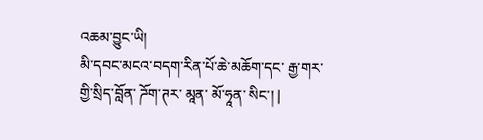འཆམ་བྱུང་ཡི།
མི་དབང་མངའ་བདག་རིན་པོ་ཆེ་མཆོག་དང་ རྒྱ་གར་གྱི་སྲིད་བློན་ ཌོག་ཊར་ མཱན་ མོ་ཧཱན་ སིང་། |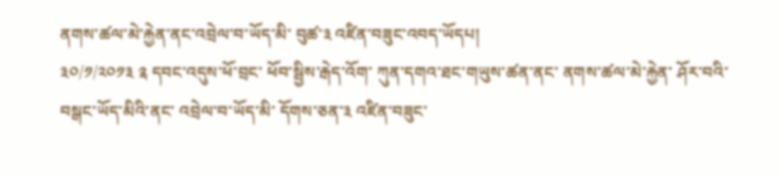ནགས་ཚལ་མེ་རྐྱེན་ནང་འབྲེལ་བ་ཡོད་མི་ བུཚ་༣ འཛིན་བཟུང་འབད་ཡོདཔ།
༣༠/༡/༢༠༡༣ ༉ དབང་འདུས་ཕོ་བྲང་ ཕོབ་སྦྱིས་རྒེད་འོག་ ཀུན་དགའ་ཐང་གཡུས་ཚན་ནང་ ནགས་ཚལ་མེ་རྐྱེན་ ཤོར་བའི་བསྒང་ཡོད་མིའི་ནང་ འབྲེལ་བ་ཡོད་མི་ དོགས་ཅན་༣ འཛིན་བཟུང་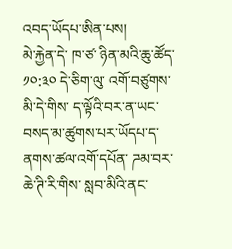འབད་ཡོདཔ་ཨིན་པས།
མེ་རྐྱེན་དེ་ ཁ་ཙ་ ཉིན་མའི་ཆུ་ཚོད་༡༠:༣༠ དེ་ཅིག་ལུ་ འགོ་བཙུགས་མི་དེ་གིས་ ད་ལྟོའི་བར་ན་ཡང་ བསད་མ་ཚུགས་པར་ཡོདཔ་ད་ ནགས་ཚལ་འགོ་དཔོན་ ཌམ་བར་ ཆེ་ཊི་རི་གིས་ སླབ་མིའི་ནང་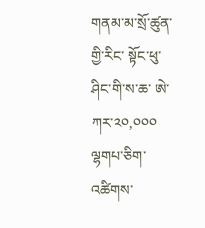གནམ་མ་སྲོ་ཚུན་གྱི་རིང་ སྟོང་ཕུ་ཤིང་གི་ས་ཆ་ ཨེ་ཀར་༢༠,༠༠༠ ལྷགཔ་ཅིག་ འཚིགས་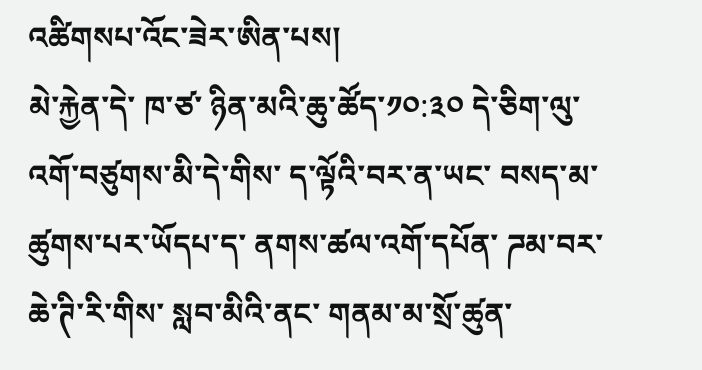འཚིགསཔ་འོང་ཟེར་ཨིན་པས།
མེ་རྐྱེན་དེ་ ཁ་ཙ་ ཉིན་མའི་ཆུ་ཚོད་༡༠:༣༠ དེ་ཅིག་ལུ་ འགོ་བཙུགས་མི་དེ་གིས་ ད་ལྟོའི་བར་ན་ཡང་ བསད་མ་ཚུགས་པར་ཡོདཔ་ད་ ནགས་ཚལ་འགོ་དཔོན་ ཌམ་བར་ ཆེ་ཊི་རི་གིས་ སླབ་མིའི་ནང་ གནམ་མ་སྲོ་ཚུན་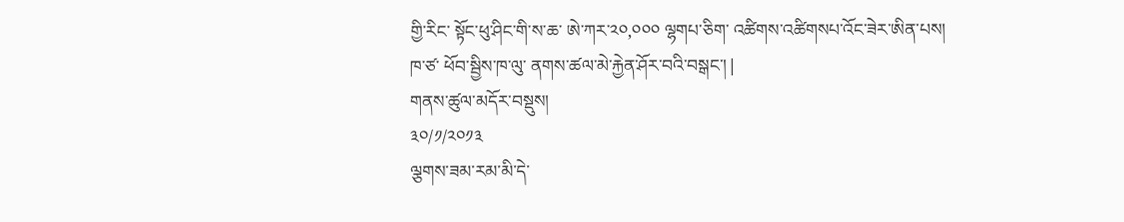གྱི་རིང་ སྟོང་ཕུ་ཤིང་གི་ས་ཆ་ ཨེ་ཀར་༢༠,༠༠༠ ལྷགཔ་ཅིག་ འཚིགས་འཚིགསཔ་འོང་ཟེར་ཨིན་པས།
ཁ་ཙ་ ཕོབ་སྦྱིས་ཁ་ལུ་ ནགས་ཚལ་མེ་རྐྱེན་ཤོར་བའི་བསྒང་། |
གནས་ཚུལ་མདོར་བསྡུས།
༣༠/༡/༢༠༡༣
ལྕགས་ཟམ་རམ་མི་དེ་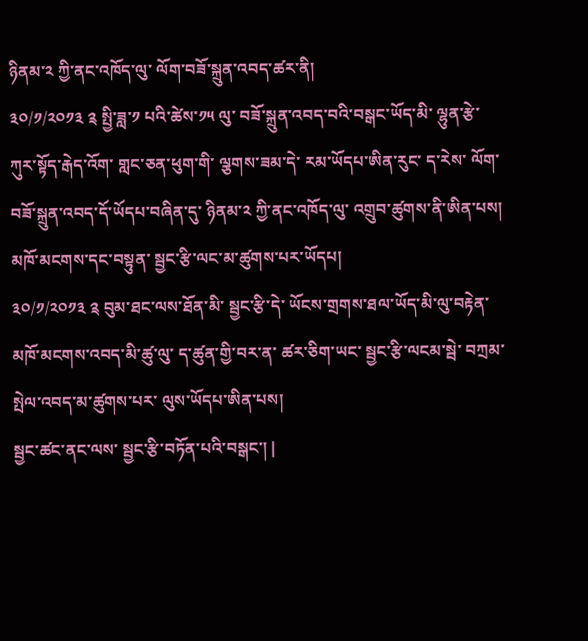ཉིནམ་༢ ཀྱི་ནང་འཁོད་ལུ་ ལོག་བཟོ་སྐྲུན་འབད་ཚར་ནི།
༣༠/༡/༢༠༡༣ ༉ སྤྱི་ཟླ་༡ པའི་ཚེས་༡༥ ལུ་ བཟོ་སྐྲུན་འབད་བའི་བསྒང་ཡོད་མི་ ལྷུན་རྩེ་ ཀུར་སྟོད་རྒེད་འོག་ གླང་ཅན་ཕུག་གི་ ལྕགས་ཟམ་དེ་ རམ་ཡོདཔ་ཨིན་རུང་ ད་རེས་ ལོག་བཟོ་སྐྲུན་འབད་དོ་ཡོདཔ་བཞིན་དུ་ ཉིནམ་༢ ཀྱི་ནང་འཁོད་ལུ་ འགྲུབ་ཚུགས་ནི་ཨིན་པས།
མཁོ་མངགས་དང་བསྟུན་ སྦྱང་རྩི་ལང་མ་ཚུགས་པར་ཡོདཔ།
༣༠/༡/༢༠༡༣ ༉ བུམ་ཐང་ལས་ཐོན་མི་ སྦྱང་རྩི་དེ་ ཡོངས་གྲགས་ཐལ་ཡོད་མི་ལུ་བརྟེན་ མཁོ་མངགས་འབད་མི་ཚུ་ལུ་ ད་ཚུན་གྱི་བར་ན་ ཚར་ཅིག་ཡང་ སྦྱང་རྩི་ལངམ་སྦེ་ བཀྲམ་སྤེལ་འབད་མ་ཚུགས་པར་ ལུས་ཡོདཔ་ཨིན་པས།
སྦྱང་ཚང་ནང་ལས་ སྦྱང་རྩི་བཏོན་པའི་བསྒང་། |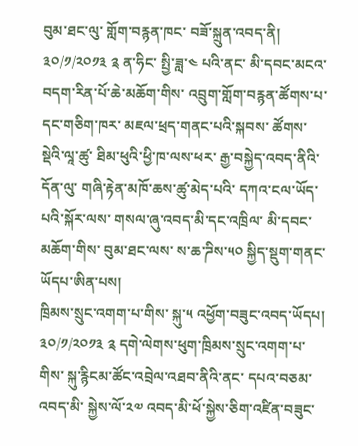བུམ་ཐང་ལུ་ གློག་བརྙན་ཁང་ བཟོ་སྐྲུན་འབད་ནི།
༣༠/༡/༢༠༡༣ ༉ ན་ཧིང་ སྤྱི་ཟླ་༤ པའི་ནང་ མི་དབང་མངའ་བདག་རིན་པོ་ཆེ་མཆོག་གིས་ འབྲུག་གློག་བརྙན་ཚོགས་པ་དང་གཅིག་ཁར་ མཇལ་ཕྲད་གནང་པའི་སྐབས་ ཚོགས་སྡེའི་ལཱ་ཚུ་ ཐིམ་ཕུའི་ཕྱི་ཁ་ལས་ཕར་ རྒྱ་བསྐྱེད་འབད་ནིའི་དོན་ལུ་ གཞི་རྟེན་མཁོ་ཆས་ཚུ་མེད་པའི་ དཀའ་ངལ་ཡོད་པའི་སྐོར་ལས་ གསལ་ཞུ་འབད་མི་དང་འཁྲིལ་ མི་དབང་མཆོག་གིས་ བུམ་ཐང་ལས་ ས་ཆ་ཌིས་༥༠ སྐྱིད་སྡུག་གནང་ཡོདཔ་ཨིན་པས།
ཁྲིམས་སྲུང་འགག་པ་གིས་ སྐུ་༥ འཕྱོག་བཟུང་འབད་ཡོདཔ།
༣༠/༡/༢༠༡༣ ༉ དགེ་ལེགས་ཕུག་ཁྲིམས་སྲུང་འགག་པ་གིས་ སྐུ་རྙིངམ་ཚོང་འབྲེལ་འཐབ་ནིའི་ནང་ དཔའ་བཅམ་འབད་མི་ སྐྱེས་ལོ་༢༧ འབད་མི་ཕོ་སྐྱེས་ཅིག་འཛིན་བཟུང་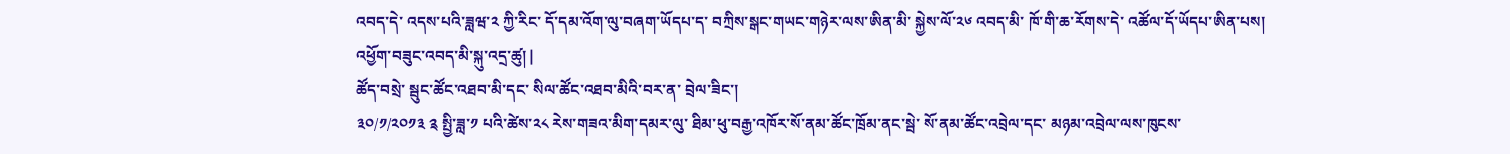འབད་དེ་ འདས་པའི་ཟླཝ་༢ ཀྱི་རིང་ དོ་དམ་འོག་ལུ་བཞག་ཡོདཔ་ད་ བཀྲིས་སྒང་གཡང་གཉེར་ལས་ཨིན་མི་ སྐྱེས་ལོ་༢༦ འབད་མི་ ཁོ་གི་ཆ་རོགས་དེ་ འཚོལ་དོ་ཡོདཔ་ཨིན་པས།
འཕྱོག་བཟུང་འབད་མི་སྐུ་འདྲ་ཚུ། |
ཚོད་བསྲེ་ སྦུང་ཚོང་འཐབ་མི་དང་ སིལ་ཚོང་འཐབ་མིའི་བར་ན་ བྲེལ་ཟིང་།
༣༠/༡/༢༠༡༣ ༉ སྤྱི་ཟླ་༡ པའི་ཚེས་༢༨ རེས་གཟའ་མིག་དམར་ལུ་ ཐིམ་ཕུ་བརྒྱ་འཁོར་སོ་ནམ་ཚོང་ཁྲོམ་ནང་སྦེ་ སོ་ནམ་ཚོང་འབྲེལ་དང་ མཉམ་འབྲེལ་ལས་ཁུངས་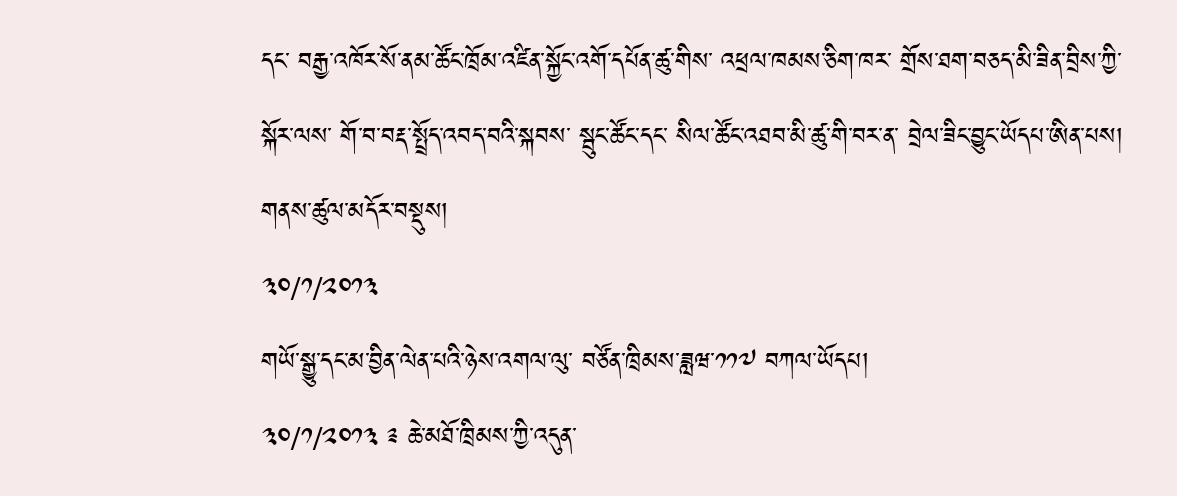དང་ བརྒྱ་འཁོར་སོ་ནམ་ཚོང་ཁྲོམ་འཛིན་སྐྱོང་འགོ་དཔོན་ཚུ་གིས་ འཕྲལ་ཁམས་ཅིག་ཁར་ གྲོས་ཐག་བཅད་མི་ཟིན་བྲིས་ཀྱི་སྐོར་ལས་ གོ་བ་བརྡ་སྤྲོད་འབད་བའི་སྐབས་ སྦུང་ཚོང་དང་ སིལ་ཚོང་འཐབ་མི་ཚུ་གི་བར་ན་ བྲེལ་ཟིང་བྱུང་ཡོདཔ་ཨིན་པས།
གནས་ཚུལ་མདོར་བསྡུས།
༣༠/༡/༢༠༡༣
གཡོ་སྒྱུ་དང་མ་བྱིན་ལེན་པའི་ཉེས་འགལ་ལུ་ བཙོན་ཁྲིམས་ཟླཝ་༡༡༧ བཀལ་ཡོདཔ།
༣༠/༡/༢༠༡༣ ༉ ཆེ་མཐོ་ཁྲིམས་ཀྱི་འདུན་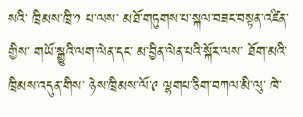སའི་ ཁྲིམས་ཁྲི་༡ པ་ལས་ མཐོ་གཏུགས་པ་སྐལ་བཟང་བསྟན་འཛིན་གྱིས་ གཡོ་སྒྱུའི་ལག་ལེན་དང་ མ་བྱིན་ལེན་པའི་སྐོར་ལས་ ཐོག་མའི་ཁྲིམས་འདུན་གིས་ ཉེས་ཁྲིམས་ལོ་༩ ལྷགཔ་ཅིག་བཀལ་མི་ལུ་ ཁེ་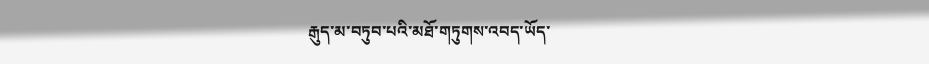རྒུད་མ་བཏུབ་པའི་མཐོ་གཏུགས་འབད་ཡོད་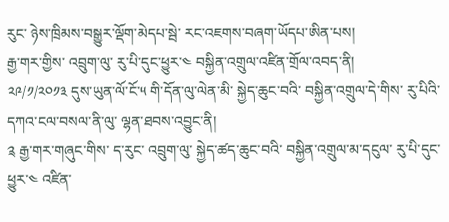རུང་ ཉེས་ཁྲིམས་བསྒྱུར་ལྡོག་མེདཔ་སྦེ་ རང་འཇགས་བཞག་ཡོདཔ་ཨིན་པས།
རྒྱ་གར་གྱིས་ འབྲུག་ལུ་ རུ་པི་དུང་ཕྱུར་༤ བསྐྱིན་འགྲུལ་འཛིན་གྲོལ་འབད་ནི།
༢༩/༡/༢༠༡༣ དུས་ཡུན་ལོ་ངོ་༥ གི་དོན་ལུ་ལེན་མི་ སྐྱེད་ཆུང་བའི་ བསྐྱིན་འགྲུལ་དེ་གིས་ རུ་པིའི་དཀའ་ངལ་བསལ་ནི་ལུ་ ལྷན་ཐབས་འབྱུང་ནི།
༉ རྒྱ་གར་གཞུང་གིས་ ད་རུང་ འབྲུག་ལུ་ སྐྱེད་ཚད་ཆུང་བའི་ བསྐྱིན་འགྲུལ་མ་དངུལ་ རུ་པི་དུང་ཕྱུར་༤ འཛིན་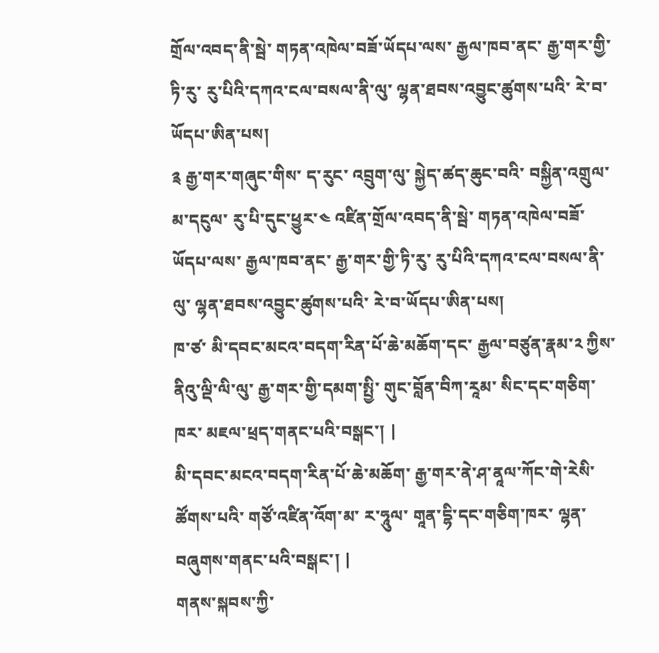གྲོལ་འབད་ནི་སྦེ་ གཏན་འཁེལ་བཟོ་ཡོདཔ་ལས་ རྒྱལ་ཁབ་ནང་ རྒྱ་གར་གྱི་ཏི་རུ་ རུ་པིའི་དཀའ་ངལ་བསལ་ནི་ལུ་ ལྷན་ཐབས་འབྱུང་ཚུགས་པའི་ རེ་བ་ཡོདཔ་ཨིན་པས།
༉ རྒྱ་གར་གཞུང་གིས་ ད་རུང་ འབྲུག་ལུ་ སྐྱེད་ཚད་ཆུང་བའི་ བསྐྱིན་འགྲུལ་མ་དངུལ་ རུ་པི་དུང་ཕྱུར་༤ འཛིན་གྲོལ་འབད་ནི་སྦེ་ གཏན་འཁེལ་བཟོ་ཡོདཔ་ལས་ རྒྱལ་ཁབ་ནང་ རྒྱ་གར་གྱི་ཏི་རུ་ རུ་པིའི་དཀའ་ངལ་བསལ་ནི་ལུ་ ལྷན་ཐབས་འབྱུང་ཚུགས་པའི་ རེ་བ་ཡོདཔ་ཨིན་པས།
ཁ་ཙ་ མི་དབང་མངའ་བདག་རིན་པོ་ཆེ་མཆོག་དང་ རྒྱལ་བཙུན་རྣམ་༢ ཀྱིས་ ནིའུ་ལྡི་ལི་ལུ་ རྒྱ་གར་གྱི་དམག་སྤྱི་ གུང་བློན་བིཀ་རཱམ་ སིང་དང་གཅིག་ཁར་ མཇལ་ཕྲད་གནང་པའི་བསྒང་། |
མི་དབང་མངའ་བདག་རིན་པོ་ཆེ་མཆོག་ རྒྱ་གར་ནེ་ཤ་ནཱལ་ཀོང་གེ་རེསི་ཚོགས་པའི་ གཙོ་འཛིན་འོག་མ་ ར་ཧཱུལ་ གཱན་དྷི་དང་གཅིག་ཁར་ ལྷན་བཞུགས་གནང་པའི་བསྒང་། |
གནས་སྐབས་ཀྱི་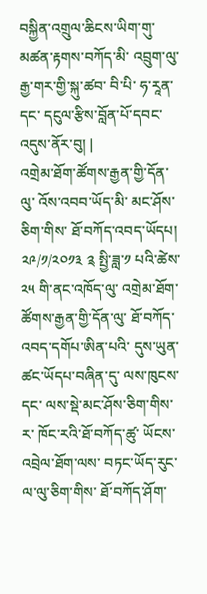བསྐྱིན་འགྲུལ་ཆིངས་ཡིག་གུ་ མཚན་རྟགས་བཀོད་མི་ འབྲུག་ལུ་ རྒྱ་གར་གྱི་སྐུ་ཚབ་ བི་པི་ ཧ་རཱན་དང་ དངུལ་རྩིས་བློན་པོ་དབང་འདུས་ནོར་བུ། |
འགྲེམ་ཐོག་ཚོགས་རྒྱན་གྱི་དོན་ལུ་ འོས་འབབ་ཡོད་མི་ མང་ཤོས་ཅིག་གིས་ ཐོ་བཀོད་འབད་ཡོདཔ།
༢༩/༡/༢༠༡༣ ༉ སྤྱི་ཟླ་༡ པའི་ཚེས་༢༥ གི་ནང་འཁོད་ལུ་ འགྲེམ་ཐོག་ཚོགས་རྒྱན་གྱི་དོན་ལུ་ ཐོ་བཀོད་འབད་དགོཔ་ཨིན་པའི་ དུས་ཡུན་ཚང་ཡོདཔ་བཞིན་དུ་ ལས་ཁུངས་དང་ ལས་སྡེ་མང་ཤོས་ཅིག་གིས་ར་ ཁོང་རའི་ཐོ་བཀོད་ཚུ་ ཡོངས་འབྲེལ་ཐོག་ལས་ བཏང་ཡོད་རུང་ ལ་ལུ་ཅིག་གིས་ ཐོ་བཀོད་ཤོག་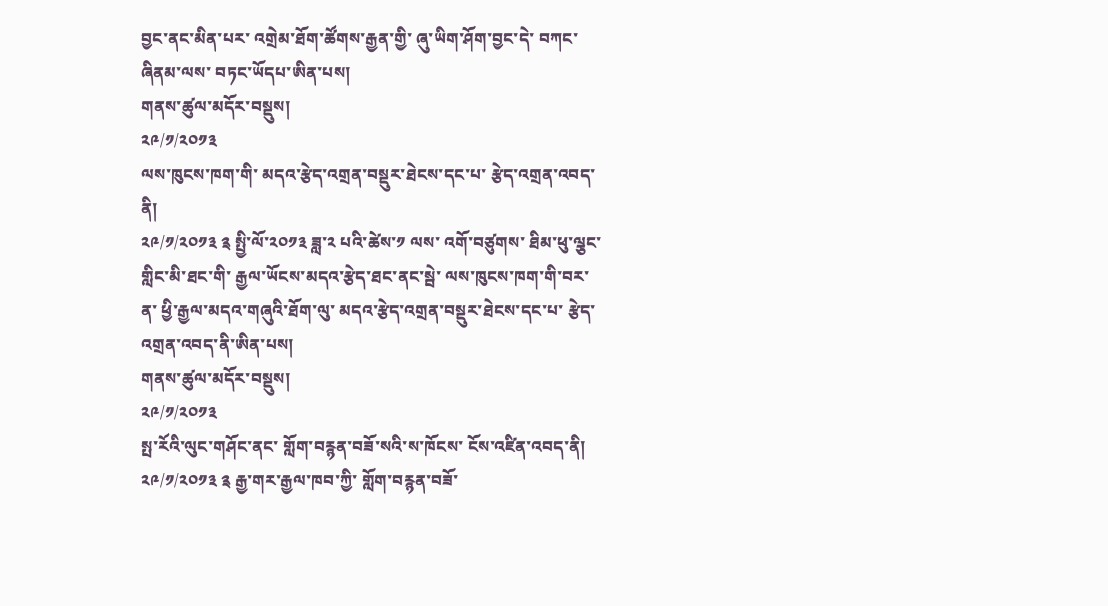བྱང་ནང་མིན་པར་ འགྲེམ་ཐོག་ཚོགས་རྒྱན་གྱི་ ཞུ་ཡིག་ཤོག་བྱང་དེ་ བཀང་ཞིནམ་ལས་ བཏང་ཡོདཔ་ཨིན་པས།
གནས་ཚུལ་མདོར་བསྡུས།
༢༩/༡/༢༠༡༣
ལས་ཁུངས་ཁག་གི་ མདའ་རྩེད་འགྲན་བསྡུར་ཐེངས་དང་པ་ རྩེད་འགྲན་འབད་ནི།
༢༩/༡/༢༠༡༣ ༉ སྤྱི་ལོ་༢༠༡༣ ཟླ་༢ པའི་ཚེས་༡ ལས་ འགོ་བཙུགས་ ཐིམ་ཕུ་ལྕང་གླིང་མི་ཐང་གི་ རྒྱལ་ཡོངས་མདའ་རྩེད་ཐང་ནང་སྦེ་ ལས་ཁུངས་ཁག་གི་བར་ན་ ཕྱི་རྒྱལ་མདའ་གཞུའི་ཐོག་ལུ་ མདའ་རྩེད་འགྲན་བསྡུར་ཐེངས་དང་པ་ རྩེད་འགྲན་འབད་ནི་ཨིན་པས།
གནས་ཚུལ་མདོར་བསྡུས།
༢༩/༡/༢༠༡༣
སྤ་རོའི་ལུང་གཤོང་ནང་ གློག་བརྙན་བཟོ་སའི་ས་ཁོངས་ ངོས་འཛིན་འབད་ནི།
༢༩/༡/༢༠༡༣ ༉ རྒྱ་གར་རྒྱལ་ཁབ་ཀྱི་ གློག་བརྙན་བཟོ་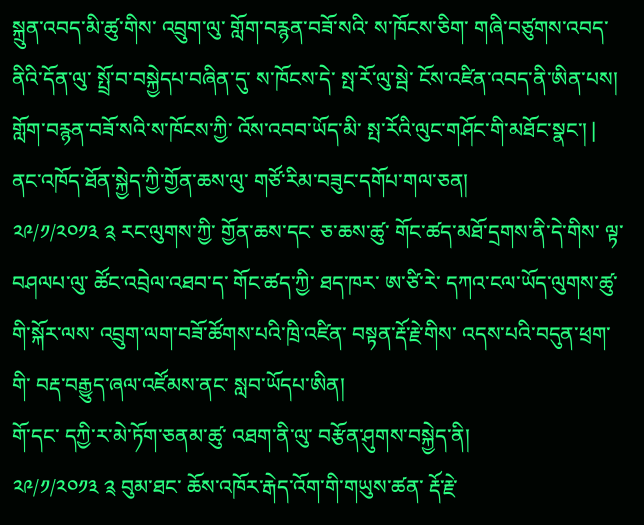སྐྲུན་འབད་མི་ཚུ་གིས་ འབྲུག་ལུ་ གློག་བརྙན་བཟོ་སའི་ ས་ཁོངས་ཅིག་ གཞི་བཙུགས་འབད་ནིའི་དོན་ལུ་ སྤྲོ་བ་བསྐྱེདཔ་བཞིན་དུ་ ས་ཁོངས་དེ་ སྤ་རོ་ལུ་སྦེ་ ངོས་འཛིན་འབད་ནི་ཨིན་པས།
གློག་བརྙན་བཟོ་སའི་ས་ཁོངས་ཀྱི་ འོས་འབབ་ཡོད་མི་ སྤ་རོའི་ལུང་གཤོང་གི་མཐོང་སྣང་། |
ནང་འཁོད་ཐོན་སྐྱེད་ཀྱི་གྱོན་ཆས་ལུ་ གཙོ་རིམ་བཟུང་དགོཔ་གལ་ཅན།
༢༩/༡/༢༠༡༣ ༉ རང་ལུགས་ཀྱི་ གྱོན་ཆས་དང་ ཅ་ཆས་ཚུ་ གོང་ཚད་མཐོ་དྲགས་ནི་དེ་གིས་ ལྟ་བཤལཔ་ལུ་ ཚོང་འབྲེལ་འཐབ་ད་ གོང་ཚད་ཀྱི་ ཐད་ཁར་ ཨ་ཙི་རེ་ དཀའ་ངལ་ཡོད་ལུགས་ཚུ་གི་སྐོར་ལས་ འབྲུག་ལག་བཟོ་ཚོགས་པའི་ཁྲི་འཛིན་ བསྟན་རྡོ་རྗེ་གིས་ འདས་པའི་བདུན་ཕྲག་གི་ བརྡ་བརྒྱུད་ཞལ་འཛོམས་ནང་ སླབ་ཡོདཔ་ཨིན།
གོ་དང་ དཀྱི་ར་མེ་ཏོག་ཅནམ་ཚུ་ འཐག་ནི་ལུ་ བརྩོན་ཤུགས་བསྐྱེད་ནི།
༢༩/༡/༢༠༡༣ ༉ བུམ་ཐང་ ཆོས་འཁོར་རྒེད་འོག་གི་གཡུས་ཚན་ རྡོ་རྗེ་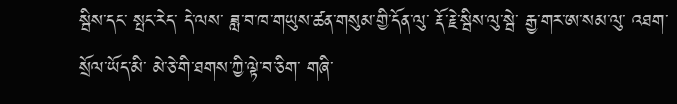སྦིས་དང་ སྤང་རེད་ དེ་ལས་ ཟླ་བ་ཁ་གཡུས་ཚན་གསུམ་གྱི་དོན་ལུ་ རྡོ་རྗེ་སྦིས་ལུ་སྦེ་ རྒྱ་གར་ཨ་སམ་ལུ་ འཐག་སྲོལ་ཡོད་མི་ མེ་ཅེ་གི་ཐགས་ཀྱི་ལྟེ་བ་ཅིག་ གཞི་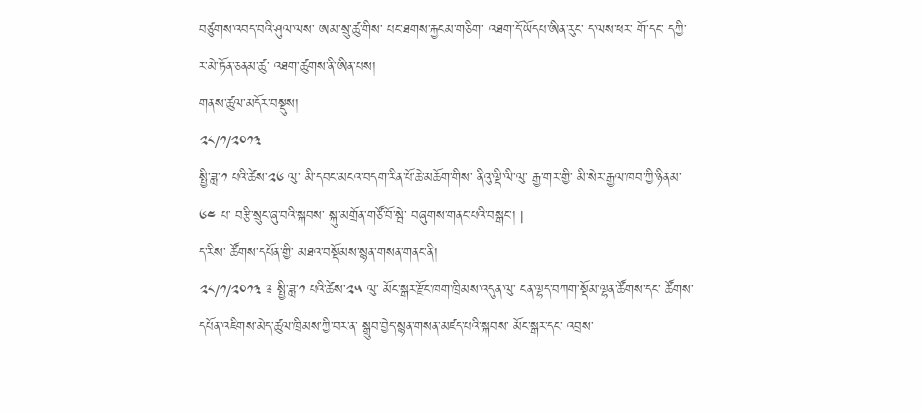བཙུགས་འབད་བའི་ཤུལ་ལས་ ཨམ་སྲུ་ཚུ་གིས་ པང་ཐགས་རྐྱངམ་གཅིག་ འཐག་དོ་ཡོདཔ་ཨིན་རུང་ ད་ལས་ཕར་ གོ་དང་ དཀྱི་ར་མེ་ཏོན་ཅནམ་ཚུ་ འཐག་ཚུགས་ནི་ཨིན་པས།
གནས་ཚུལ་མདོར་བསྡུས།
༢༨/༡/༢༠༡༣
སྤྱི་ཟླ་༡ པའི་ཚེས་༢༦ ལུ་ མི་དབང་མངའ་བདག་རིན་པོ་ཆེ་མཆོག་གིས་ ནིའུ་ལྡི་ལི་ལུ་ རྒྱ་གར་གྱི་ མི་སེར་རྒྱལ་ཁབ་ཀྱི་ཉིནམ་༦༤ པ་ བརྩི་སྲུང་ཞུ་བའི་སྐབས་ སྐུ་མགྲོན་གཙོ་བོ་སྦེ་ བཞུགས་གནང་པའི་བསྒང་། |
ད་རིས་ ཚོགས་དཔོན་གྱི་ མཐའ་བསྡོམས་སྙན་གསན་གནང་ནི།
༢༨/༡/༢༠༡༣ ༉ སྤྱི་ཟླ་༡ པའི་ཚེས་༢༥ ལུ་ མོང་སྒར་རྫོང་ཁག་ཁྲིམས་འདུན་ལུ་ ངན་ལྷད་བཀག་སྡོམ་ལྷན་ཚོགས་དང་ ཚོགས་དཔོན་འཇིགས་མེད་ཚུལ་ཁྲིམས་ཀྱི་བར་ན་ སྒྲུབ་བྱེད་སྙན་གསན་མཛད་པའི་སྐབས་ མོང་སྒར་དང་ འབྲས་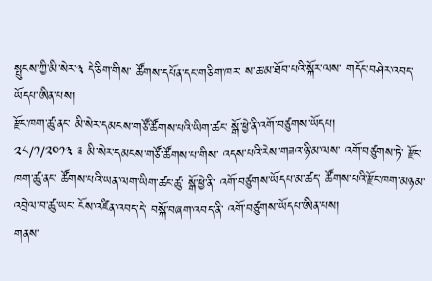སྤུངས་ཀྱི་མི་སེར་༣ དེ་ཅིག་གིས་ ཚོགས་དཔོན་དང་གཅིག་ཁར་ ས་ཆ་མ་ཐོབ་པའི་སྐོར་ལས་ གདོང་བཤེར་འབད་ཡོདཔ་ཨིན་པས།
རྫོང་ཁག་ཚུ་ནང་ མི་སེར་དམངས་གཙོ་ཚོགས་པའི་ཡིག་ཚང་ སྒོ་ཕྱེ་ནི་འགོ་བཙུགས་ཡོདཔ།
༢༨/༡/༢༠༡༣ ༉ མི་སེར་དམངས་གཙོ་ཚོགས་པ་གིས་ འདས་པའི་རེས་གཟའ་ཉི་མ་ལས་ འགོ་བཙུགས་ཏེ་ རྫོང་ཁག་ཚུ་ནང་ ཚོགས་པའི་ཡན་ལག་ཡིག་ཚང་ཚུ་ སྒོ་ཕྱེ་ནི་ འགོ་བཙུགས་ཡོདཔ་མ་ཚད་ ཚོགས་པའི་རྫོང་ཁག་མཉམ་འབྲེལ་བ་ཚུ་ཡང་ ངོས་འཛིན་འབད་དེ་ བསྐོ་བཞག་འབད་ནི་ འགོ་བཙུགས་ཡོདཔ་ཨིན་པས།
གནས་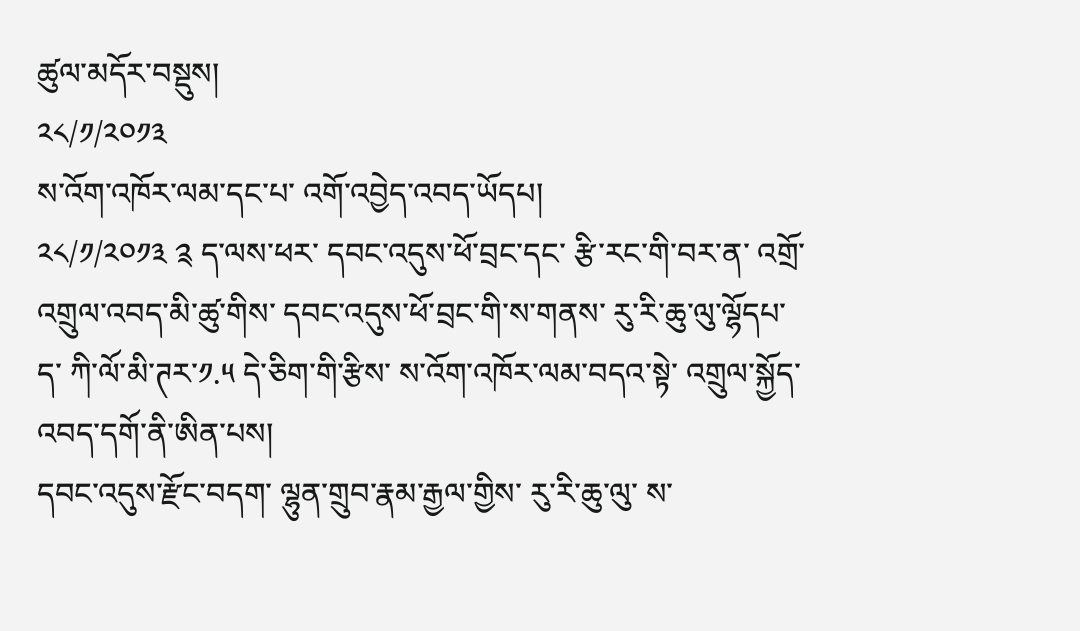ཚུལ་མདོར་བསྡུས།
༢༨/༡/༢༠༡༣
ས་འོག་འཁོར་ལམ་དང་པ་ འགོ་འབྱེད་འབད་ཡོདཔ།
༢༨/༡/༢༠༡༣ ༉ ད་ལས་ཕར་ དབང་འདུས་ཕོ་བྲང་དང་ རྩི་རང་གི་བར་ན་ འགྲོ་འགྲུལ་འབད་མི་ཚུ་གིས་ དབང་འདུས་ཕོ་བྲང་གི་ས་གནས་ རུ་རི་ཆུ་ལུ་ལྷོདཔ་ད་ ཀི་ལོ་མི་ཊར་༡.༥ དེ་ཅིག་གི་རྩིས་ ས་འོག་འཁོར་ལམ་བདའ་སྟེ་ འགྲུལ་སྐྱོད་འབད་དགོ་ནི་ཨིན་པས།
དབང་འདུས་རྫོང་བདག་ ལྷུན་གྲུབ་རྣམ་རྒྱལ་གྱིས་ རུ་རི་ཆུ་ལུ་ ས་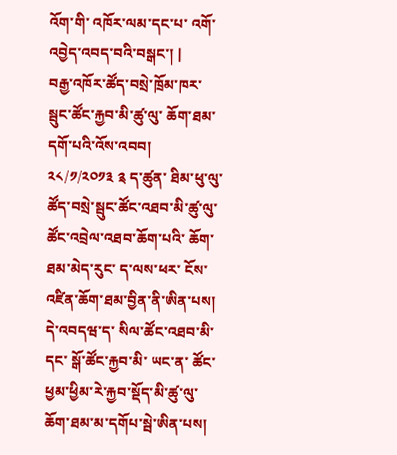འོག་གི་ འཁོར་ལམ་དང་པ་ འགོ་འབྱེད་འབད་བའི་བསྒང་། |
བརྒྱ་འཁོར་ཚོད་བསྲེ་ཁྲོམ་ཁར་ སྦུང་ཚོང་རྐྱབ་མི་ཚུ་ལུ་ ཆོག་ཐམ་དགོ་པའི་འོས་འབབ།
༢༨/༡/༢༠༡༣ ༉ ད་ཚུན་ ཐིམ་ཕུ་ལུ་ ཚོད་བསྲེ་སྦུང་ཚོང་འཐབ་མི་ཚུ་ལུ་ ཚོང་འབྲེལ་འཐབ་ཆོག་པའི་ ཆོག་ཐམ་མེད་རུང་ ད་ལས་ཕར་ ངོས་འཛིན་ཆོག་ཐམ་བྱིན་ནི་ཨིན་པས།
དེ་འབདཝ་ད་ སིལ་ཚོང་འཐབ་མི་དང་ སྒོ་ཚོང་རྐྱབ་མི་ ཡང་ན་ ཚོང་ཕྱམ་ཕྱིམ་རེ་རྐྱབ་སྡོད་མི་ཚུ་ལུ་ ཆོག་ཐམ་མ་དགོཔ་སྦེ་ཨིན་པས།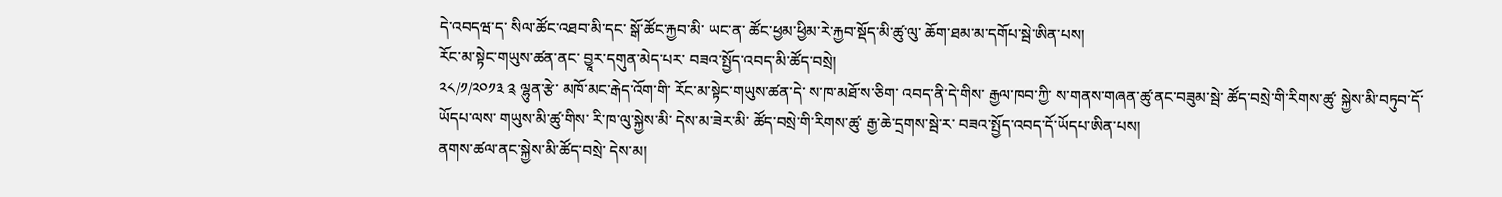དེ་འབདཝ་ད་ སིལ་ཚོང་འཐབ་མི་དང་ སྒོ་ཚོང་རྐྱབ་མི་ ཡང་ན་ ཚོང་ཕྱམ་ཕྱིམ་རེ་རྐྱབ་སྡོད་མི་ཚུ་ལུ་ ཆོག་ཐམ་མ་དགོཔ་སྦེ་ཨིན་པས།
རོང་མ་སྟེང་གཡུས་ཚན་ནང་ བྱཱར་དགུན་མེད་པར་ བཟའ་སྤྱོད་འབད་མི་ཚོད་བསྲེ།
༢༨/༡/༢༠༡༣ ༉ ལྷུན་རྩེ་ མཁོ་མང་རྒེད་འོག་གི་ རོང་མ་སྟེང་གཡུས་ཚན་དེ་ ས་ཁ་མཐོ་ས་ཅིག་ འབད་ནི་དེ་གིས་ རྒྱལ་ཁབ་ཀྱི་ ས་གནས་གཞན་ཚུ་ནང་བཟུམ་སྦེ་ ཚོད་བསྲེ་གི་རིགས་ཚུ་ སྐྱེས་མི་བཏུབ་དོ་ཡོདཔ་ལས་ གཡུས་མི་ཚུ་གིས་ རི་ཁ་ལུ་སྐྱེས་མི་ དེས་མ་ཟེར་མི་ ཚོད་བསྲེ་གི་རིགས་ཚུ་ རྒྱ་ཆེ་དྲགས་སྦེ་ར་ བཟའ་སྤྱོད་འབད་དོ་ཡོདཔ་ཨིན་པས།
ནགས་ཚལ་ནང་སྐྱེས་མི་ཚོད་བསྲེ་ དེས་མ།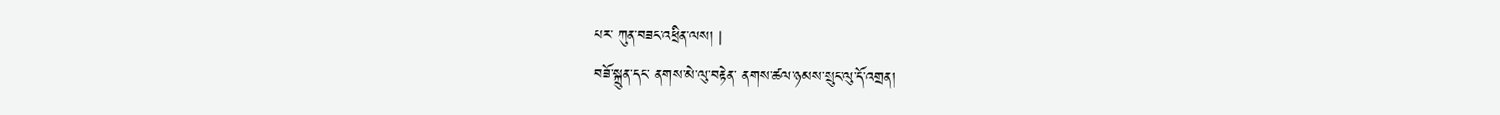པར་ ཀུན་བཟང་འཕྲིན་ལས། |
བཟོ་སྐྲུན་དང་ ནགས་མེ་ལུ་བརྟེན་ ནགས་ཚལ་ཉམས་སྲུང་ལུ་དོ་འགྲན།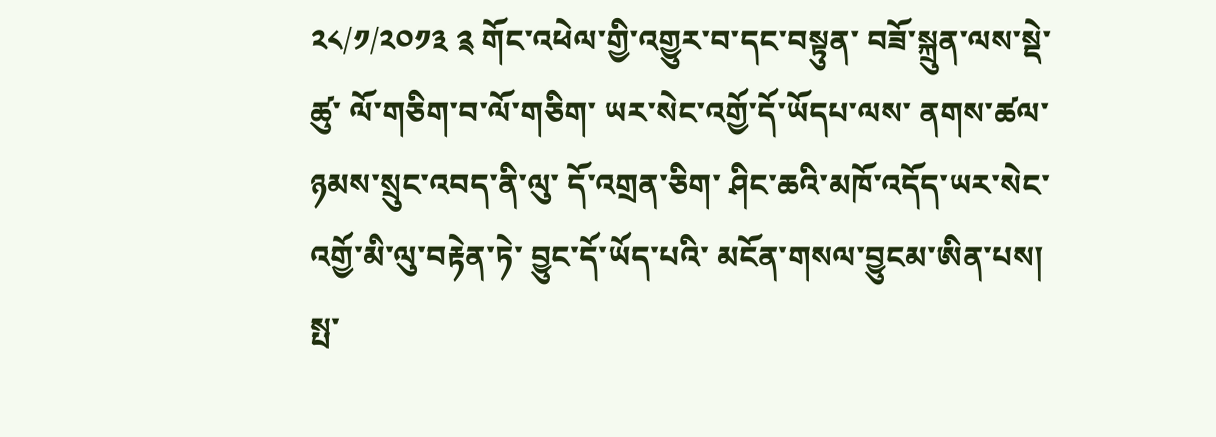༢༨/༡/༢༠༡༣ ༉ གོང་འཕེལ་གྱི་འགྱུར་བ་དང་བསྟུན་ བཟོ་སྐྲུན་ལས་སྡེ་ཚུ་ ལོ་གཅིག་བ་ལོ་གཅིག་ ཡར་སེང་འགྱོ་དོ་ཡོདཔ་ལས་ ནགས་ཚལ་ཉམས་སྲུང་འབད་ནི་ལུ་ དོ་འགྲན་ཅིག་ ཤིང་ཆའི་མཁོ་འདོད་ཡར་སེང་འགྱོ་མི་ལུ་བརྟེན་ཏེ་ བྱུང་དོ་ཡོད་པའི་ མངོན་གསལ་བྱུངམ་ཨིན་པས།
སྤ་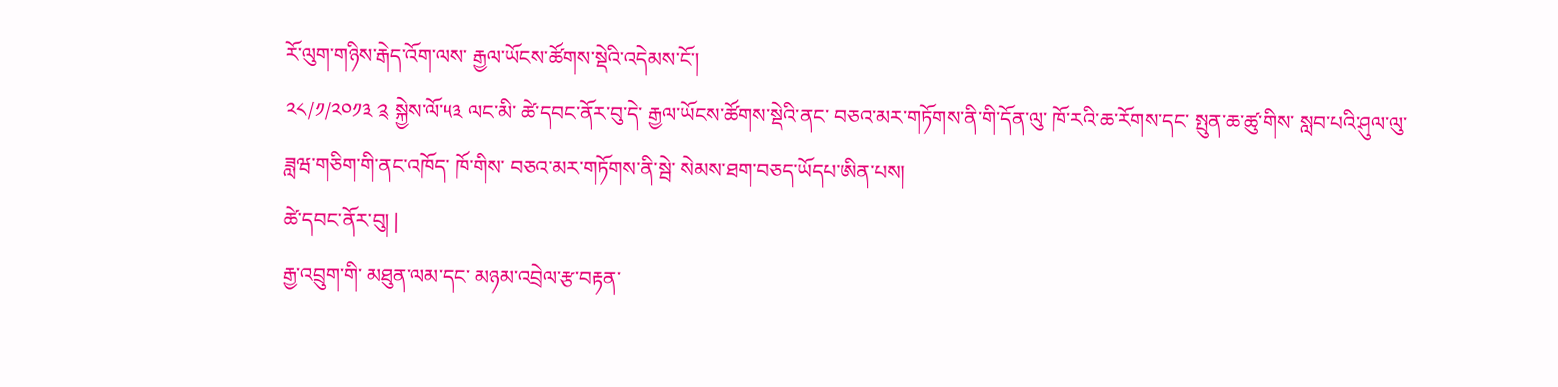རོ་ལུག་གཉིས་རྒེད་འོག་ལས་ རྒྱལ་ཡོངས་ཚོགས་སྡེའི་འདེམས་ངོ་།
༢༨/༡/༢༠༡༣ ༉ སྐྱེས་ལོ་༥༣ ལང་མི་ ཚེ་དབང་ནོར་བུ་དེ་ རྒྱལ་ཡོངས་ཚོགས་སྡེའི་ནང་ བཅའ་མར་གཏོགས་ནི་གི་དོན་ལུ་ ཁོ་རའི་ཆ་རོགས་དང་ སྤུན་ཆ་ཚུ་གིས་ སླབ་པའི་ཤུལ་ལུ་ ཟླཝ་གཅིག་གི་ནང་འཁོད་ ཁོ་གིས་ བཅའ་མར་གཏོགས་ནི་སྦེ་ སེམས་ཐག་བཅད་ཡོདཔ་ཨིན་པས།
ཚེ་དབང་ནོར་བུ། |
རྒྱ་འབྲུག་གི་ མཐུན་ལམ་དང་ མཉམ་འབྲེལ་རྩ་བརྟན་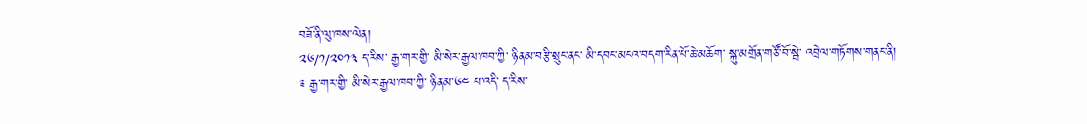བཟོ་ནི་ལུ་ཁས་ལེན།
༢༦/༡/༢༠༡༣ ད་རིས་ རྒྱ་གར་གྱི་ མི་སེར་རྒྱལ་ཁབ་ཀྱི་ ཉིནམ་བརྩི་སྲུང་ནང་ མི་དབང་མངའ་བདག་རིན་པོ་ཆེ་མཆོག་ སྐུ་མགྲོན་གཙོ་བོ་སྦེ་ འབྲེལ་གཏོགས་གནང་ནི།
༉ རྒྱ་གར་གྱི་ མི་སེར་རྒྱལ་ཁབ་ཀྱི་ ཉིནམ་༦༤ པ་འདི་ ད་རིས་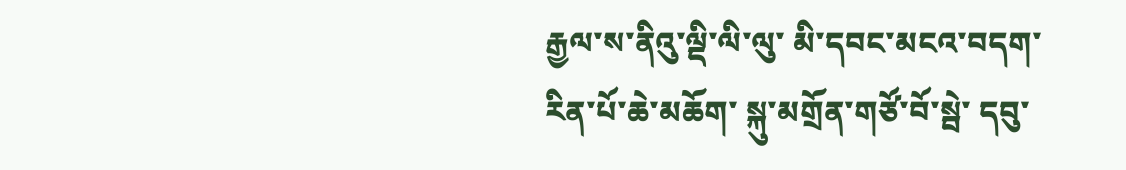རྒྱལ་ས་ནིའུ་ལྡི་ལི་ལུ་ མི་དབང་མངའ་བདག་རིན་པོ་ཆེ་མཆོག་ སྐུ་མགྲོན་གཙོ་བོ་སྦེ་ དབུ་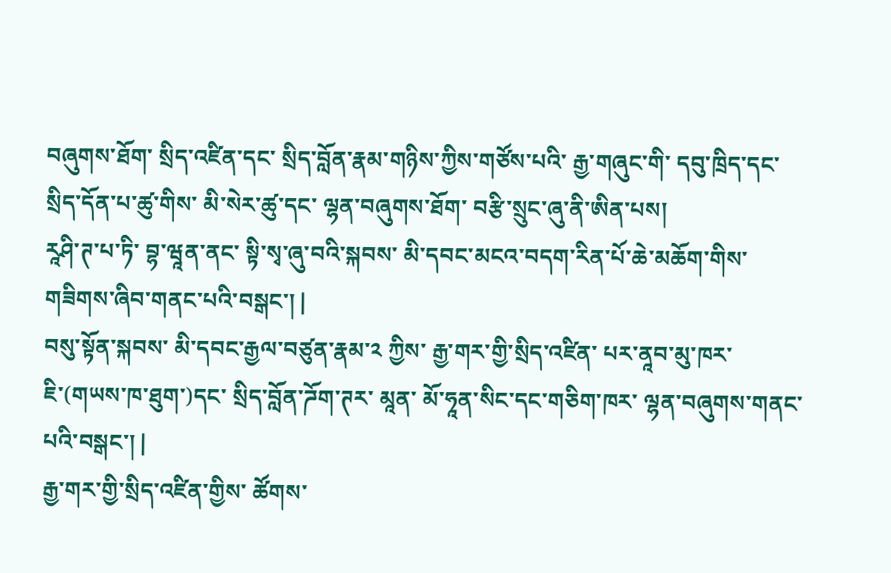བཞུགས་ཐོག་ སྲིད་འཛིན་དང་ སྲིད་བློན་རྣམ་གཉིས་ཀྱིས་གཙོས་པའི་ རྒྱ་གཞུང་གི་ དབུ་ཁྲིད་དང་ སྲིད་དོན་པ་ཚུ་གིས་ མི་སེར་ཚུ་དང་ ལྷན་བཞུགས་ཐོག་ བརྩི་སྲུང་ཞུ་ནི་ཨིན་པས།
རཱཤི་ཊ་པ་ཏི་ བྷ་ཝཱན་ནང་ སྟི་སྭ་ཞུ་བའི་སྐབས་ མི་དབང་མངའ་བདག་རིན་པོ་ཆེ་མཆོག་གིས་ གཟིགས་ཞིབ་གནང་པའི་བསྒང་། |
བསུ་སྟོན་སྐབས་ མི་དབང་རྒྱལ་བཙུན་རྣམ་༢ ཀྱིས་ རྒྱ་གར་གྱི་སྲིད་འཛིན་ པར་ནཱབ་མུ་ཁར་ཇི་(གཡས་ཁ་ཐུག་)དང་ སྲིད་བློན་ཌོག་ཊར་ མཱན་ མོ་ཧཱན་སིང་དང་གཅིག་ཁར་ ལྷན་བཞུགས་གནང་པའི་བསྒང་། |
རྒྱ་གར་གྱི་སྲིད་འཛིན་གྱིས་ ཚོགས་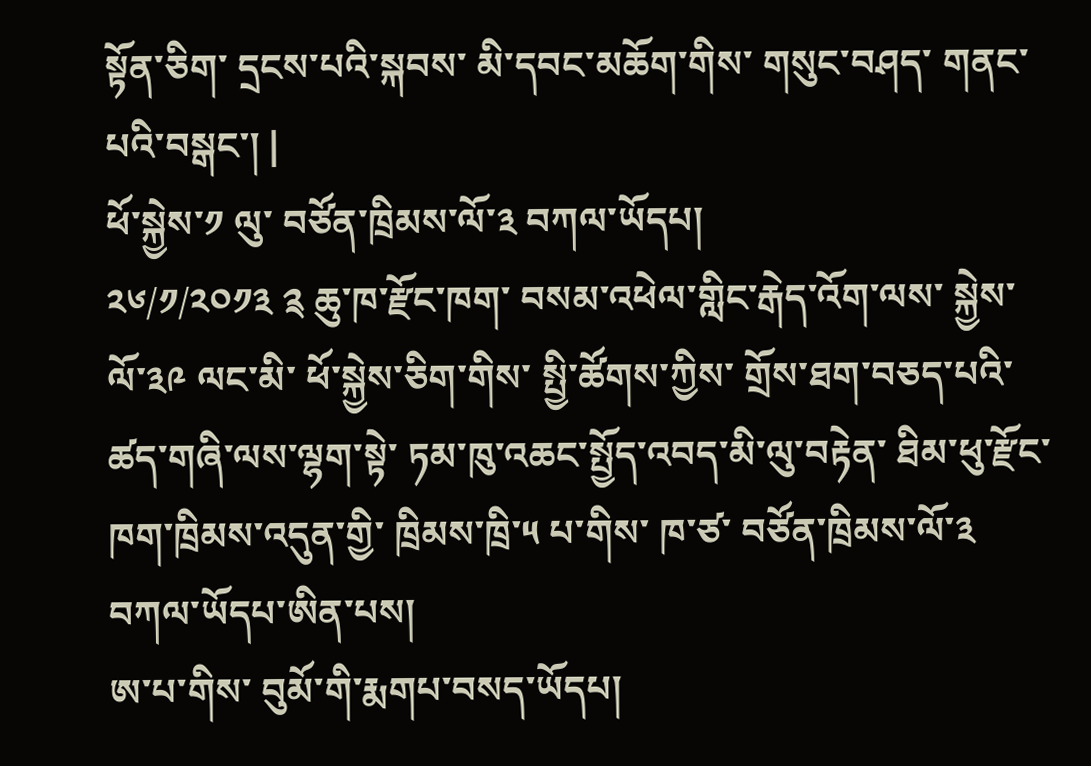སྟོན་ཅིག་ དྲངས་པའི་སྐབས་ མི་དབང་མཆོག་གིས་ གསུང་བཤད་ གནང་པའི་བསྒང་། |
ཕོ་སྐྱེས་༡ ལུ་ བཙོན་ཁྲིམས་ལོ་༣ བཀལ་ཡོདཔ།
༢༦/༡/༢༠༡༣ ༉ ཆུ་ཁ་རྫོང་ཁག་ བསམ་འཕེལ་གླིང་རྒེད་འོག་ལས་ སྐྱེས་ལོ་༣༩ ལང་མི་ ཕོ་སྐྱེས་ཅིག་གིས་ སྤྱི་ཚོགས་ཀྱིས་ གྲོས་ཐག་བཅད་པའི་ཚད་གཞི་ལས་ལྷག་སྟེ་ ཏམ་ཁུ་འཆང་སྤྱོད་འབད་མི་ལུ་བརྟེན་ ཐིམ་ཕུ་རྫོང་ཁག་ཁྲིམས་འདུན་གྱི་ ཁྲིམས་ཁྲི་༥ པ་གིས་ ཁ་ཙ་ བཙོན་ཁྲིམས་ལོ་༣ བཀལ་ཡོདཔ་ཨིན་པས།
ཨ་པ་གིས་ བུམོ་གི་རྨགཔ་བསད་ཡོདཔ།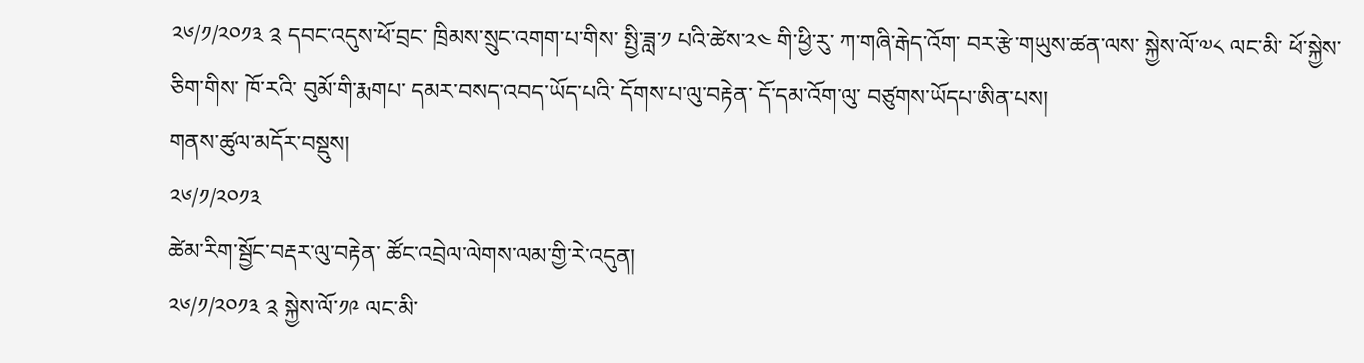༢༦/༡/༢༠༡༣ ༉ དབང་འདུས་ཕོ་བྲང་ ཁྲིམས་སྲུང་འགག་པ་གིས་ སྤྱི་ཟླ་༡ པའི་ཚེས་༢༤ གི་ཕྱི་རུ་ ཀ་གཞི་རྒེད་འོག་ བར་རྩེ་གཡུས་ཚན་ལས་ སྐྱེས་ལོ་༧༨ ལང་མི་ ཕོ་སྐྱེས་ཅིག་གིས་ ཁོ་རའི་ བུམོ་གི་རྨགཔ་ དམར་བསད་འབད་ཡོད་པའི་ དོགས་པ་ལུ་བརྟེན་ དོ་དམ་འོག་ལུ་ བཙུགས་ཡོདཔ་ཨིན་པས།
གནས་ཚུལ་མདོར་བསྡུས།
༢༦/༡/༢༠༡༣
ཚེམ་རིག་སྦྱོང་བརྡར་ལུ་བརྟེན་ ཚོང་འབྲེལ་ལེགས་ལམ་གྱི་རེ་འདུན།
༢༦/༡/༢༠༡༣ ༉ སྐྱེས་ལོ་༡༩ ལང་མི་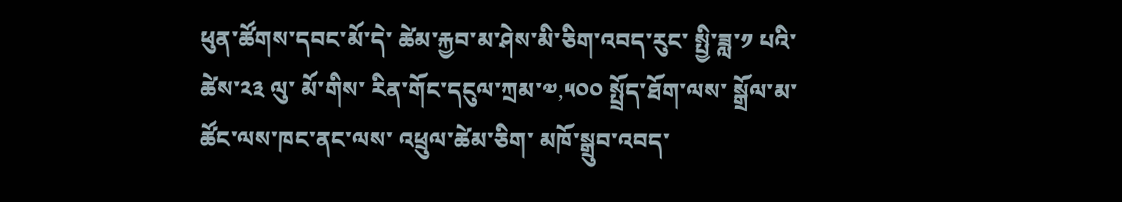ཕུན་ཚོགས་དབང་མོ་དེ་ ཚེམ་རྐྱབ་མ་ཤེས་མི་ཅིག་འབད་རུང་ སྤྱི་ཟླ་༡ པའི་ཚེས་༢༣ ལུ་ མོ་གིས་ རིན་གོང་དངུལ་ཀྲམ་༧,༥༠༠ སྤྲོད་ཐོག་ལས་ སྒྲོལ་མ་ཚོང་ལས་ཁང་ནང་ལས་ འཕྲུལ་ཚེམ་ཅིག་ མཁོ་སྒྲུབ་འབད་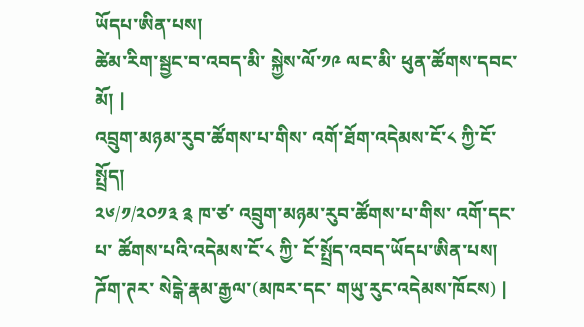ཡོདཔ་ཨིན་པས།
ཚེམ་རིག་སྦྱང་བ་འབད་མི་ སྐྱེས་ལོ་༡༩ ལང་མི་ ཕུན་ཚོགས་དབང་མོ། |
འབྲུག་མཉམ་རུབ་ཚོགས་པ་གིས་ འགོ་ཐོག་འདེམས་ངོ་༨ ཀྱི་ངོ་སྤྲོད།
༢༦/༡/༢༠༡༣ ༉ ཁ་ཙ་ འབྲུག་མཉམ་རུབ་ཚོགས་པ་གིས་ འགོ་དང་པ་ ཚོགས་པའི་འདེམས་ངོ་༨ ཀྱི་ ངོ་སྤྲོད་འབད་ཡོདཔ་ཨིན་པས།
ཌོག་ཊར་ སེངྒེ་རྣམ་རྒྱལ་(མཁར་དང་ གཡུ་རུང་འདེམས་ཁོངས) |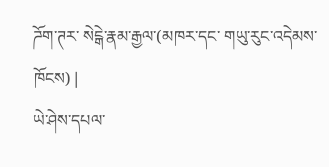ཌོག་ཊར་ སེངྒེ་རྣམ་རྒྱལ་(མཁར་དང་ གཡུ་རུང་འདེམས་ཁོངས) |
ཡེ་ཤེས་དཔལ་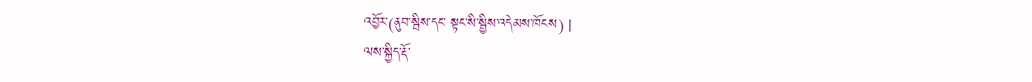འབྱོར་(ནུབ་སྦིས་དང་ སྟང་སི་སྦྱིས་འདེམས་ཁོངས) |
ལས་སྐྱིད་རྡོ་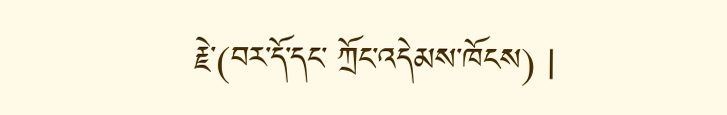རྗེ་(བར་དོ་དང་ ཀྲོང་འདེམས་ཁོངས) |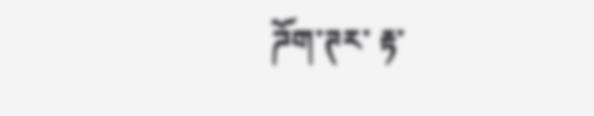ཌོག་ཊར་ རྟ་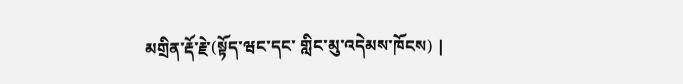མགྲིན་རྡོ་རྗེ་(སྟོད་ཝང་དང་ གླིང་མུ་འདེམས་ཁོངས) |